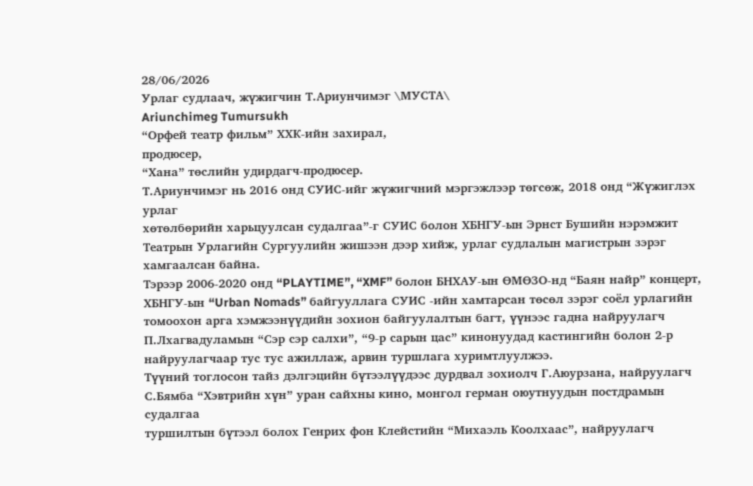28/06/2026
Урлаг судлаач, жүжигчин Т.Ариунчимэг \МУСТА\
Ariunchimeg Tumursukh
“Орфей театр фильм” ХХК-ийн захирал,
продюсер,
“Хана” төслийн удирдагч-продюсер.
Т.Ариунчимэг нь 2016 онд СУИС-ийг жүжигчний мэргэжлээр төгсөж, 2018 онд “Жүжиглэх урлаг
хөтөлбөрийн харьцуулсан судалгаа”-г СУИС болон ХБНГУ-ын Эрнст Бушийн нэрэмжит Театрын Урлагийн Сургуулийн жишээн дээр хийж, урлаг судлалын магистрын зэрэг
хамгаалсан байна.
Тэрээр 2006-2020 онд “PLAYTIME”, “XMF” болон БНХАУ-ын ӨМӨЗО-нд “Баян найр” концерт, ХБНГУ-ын “Urban Nomads” байгууллага СУИС -ийн хамтарсан төсөл зэрэг соёл урлагийн
томоохон арга хэмжээнүүдийн зохион байгуулалтын багт, үүнээс гадна найруулагч
П.Лхагвадуламын “Сэр сэр салхи”, “9-р сарын цас” кинонуудад кастингийн болон 2-р
найруулагчаар тус тус ажиллаж, арвин туршлага хуримтлуулжээ.
Түүний тоглосон тайз дэлгэцийн бүтээлүүдээс дурдвал зохиолч Г.Аюурзана, найруулагч
С.Бямба “Хэвтрийн хүн” уран сайхны кино, монгол герман оюутнуудын постдрамын судалгаа
туршилтын бүтээл болох Генрих фон Клейстийн “Михаэль Коолхаас”, найруулагч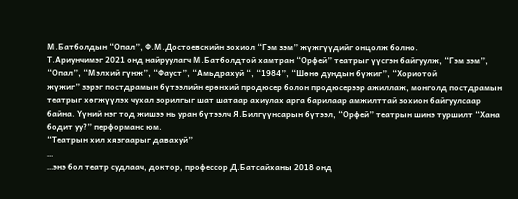М.Батболдын “Опал”, Ф.М.Достоевскийн зохиол “Гэм зэм” жүжгүүдийг онцолж болно.
Т.Ариунчимэг 2021 онд найруулагч М.Батболдтой хамтран “Орфей” театрыг үүсгэн байгуулж, “Гэм зэм”, “Опал”, “Мэлхий гүнж”, “Фауст”, “Амьдрахуй “, “1984”, “Шөнө дундын бүжиг”, “Хориотой
жүжиг” зэрэг постдрамын бүтээлийн ерөнхий продюсер болон продюсерээр ажиллаж, монголд постдрамын театрыг хөгжүүлэх чухал зорилгыг шат шатаар ахиулах арга барилаар амжилттай зохион байгуулсаар байна. Үүний нэг тод жишээ нь уран бүтээлч Я.Билгүүнсарын бүтээл, “Орфей” театрын шинэ туршилт “Хана бодит уу?” перформанс юм.
“Театрын хил хязгаарыг давахуй”
…
…энэ бол театр судлаач, доктор, профессор Д.Батсайханы 2018 онд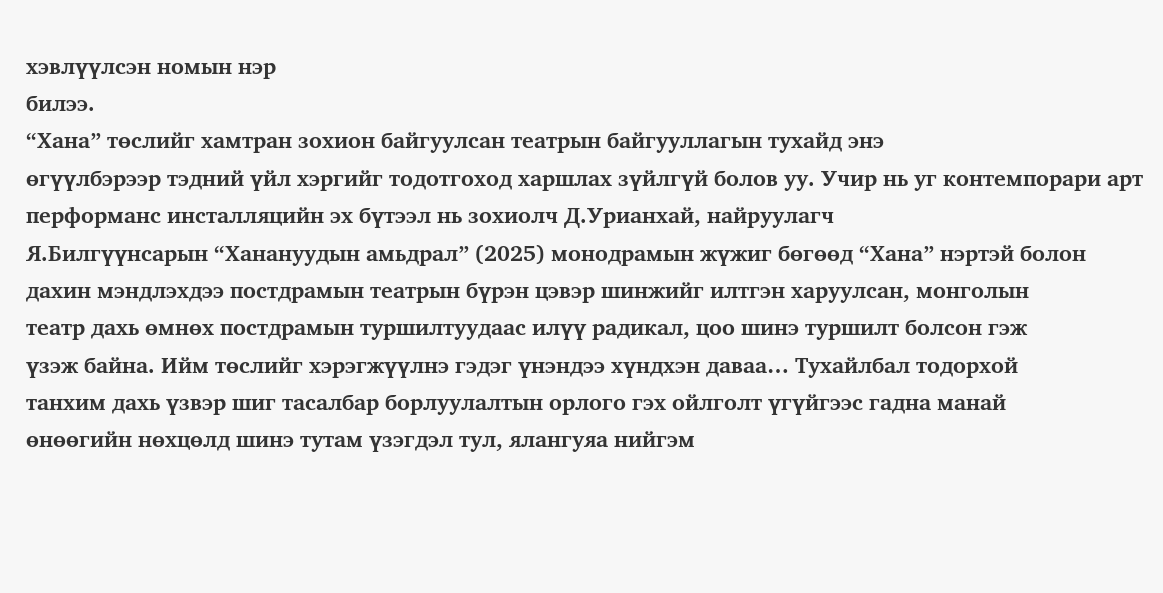хэвлүүлсэн номын нэр
билээ.
“Хана” төслийг хамтран зохион байгуулсан театрын байгууллагын тухайд энэ
өгүүлбэрээр тэдний үйл хэргийг тодотгоход харшлах зүйлгүй болов уу. Учир нь уг контемпорари арт перформанс инсталляцийн эх бүтээл нь зохиолч Д.Урианхай, найруулагч
Я.Билгүүнсарын “Ханануудын амьдрал” (2025) монодрамын жүжиг бөгөөд “Хана” нэртэй болон
дахин мэндлэхдээ постдрамын театрын бүрэн цэвэр шинжийг илтгэн харуулсан, монголын
театр дахь өмнөх постдрамын туршилтуудаас илүү радикал, цоо шинэ туршилт болсон гэж
үзэж байна. Ийм төслийг хэрэгжүүлнэ гэдэг үнэндээ хүндхэн даваа… Тухайлбал тодорхой
танхим дахь үзвэр шиг тасалбар борлуулалтын орлого гэх ойлголт үгүйгээс гадна манай
өнөөгийн нөхцөлд шинэ тутам үзэгдэл тул, ялангуяа нийгэм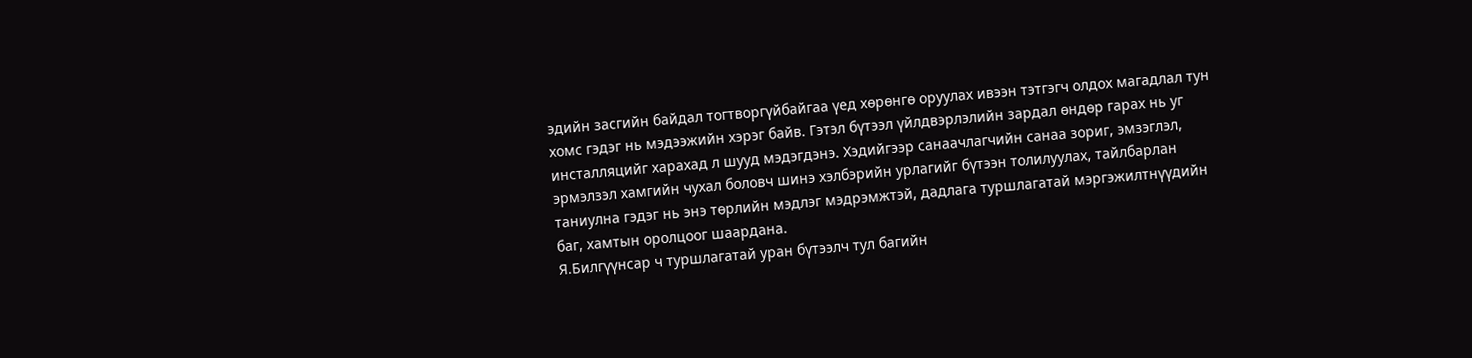эдийн засгийн байдал тогтворгүйбайгаа үед хөрөнгө оруулах ивээн тэтгэгч олдох магадлал тун хомс гэдэг нь мэдээжийн хэрэг байв. Гэтэл бүтээл үйлдвэрлэлийн зардал өндөр гарах нь уг инсталляцийг харахад л шууд мэдэгдэнэ. Хэдийгээр санаачлагчийн санаа зориг, эмзэглэл, эрмэлзэл хамгийн чухал боловч шинэ хэлбэрийн урлагийг бүтээн толилуулах, тайлбарлан таниулна гэдэг нь энэ төрлийн мэдлэг мэдрэмжтэй, дадлага туршлагатай мэргэжилтнүүдийн баг, хамтын оролцоог шаардана.
Я.Билгүүнсар ч туршлагатай уран бүтээлч тул багийн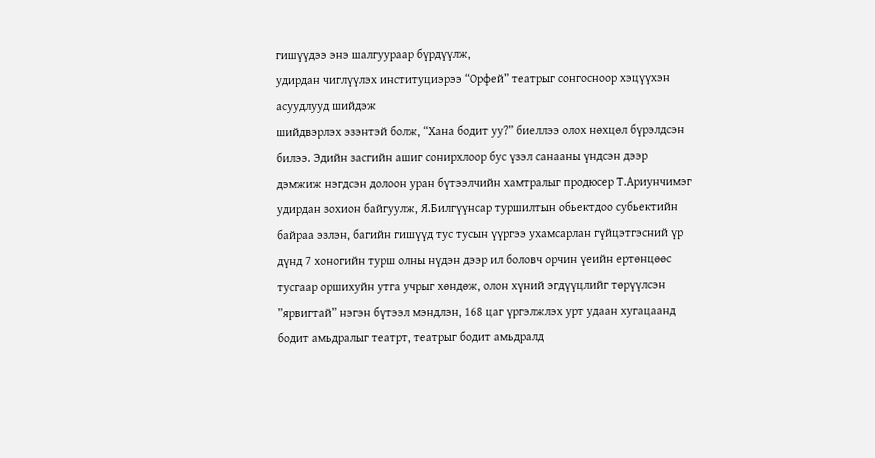гишүүдээ энэ шалгуураар бүрдүүлж,
удирдан чиглүүлэх институциэрээ “Орфей” театрыг сонгосноор хэцүүхэн асуудлууд шийдэж
шийдвэрлэх эзэнтэй болж, “Хана бодит уу?” биеллээ олох нөхцөл бүрэлдсэн билээ. Эдийн засгийн ашиг сонирхлоор бус үзэл санааны үндсэн дээр дэмжиж нэгдсэн долоон уран бүтээлчийн хамтралыг продюсер Т.Ариунчимэг удирдан зохион байгуулж, Я.Билгүүнсар туршилтын обьектдоо субьектийн байраа эзлэн, багийн гишүүд тус тусын үүргээ ухамсарлан гүйцэтгэсний үр дүнд 7 хоногийн турш олны нүдэн дээр ил боловч орчин үеийн ертөнцөөс тусгаар оршихуйн утга учрыг хөндөж, олон хүний эгдүүцлийг төрүүлсэн ”ярвигтай” нэгэн бүтээл мэндлэн, 168 цаг үргэлжлэх урт удаан хугацаанд бодит амьдралыг театрт, театрыг бодит амьдралд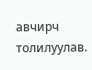авчирч толилуулав.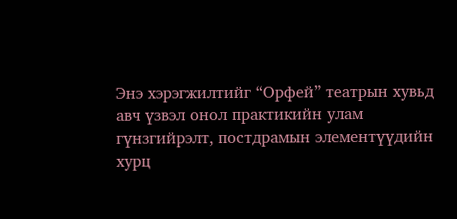Энэ хэрэгжилтийг “Орфей” театрын хувьд авч үзвэл онол практикийн улам
гүнзгийрэлт, постдрамын элементүүдийн хурц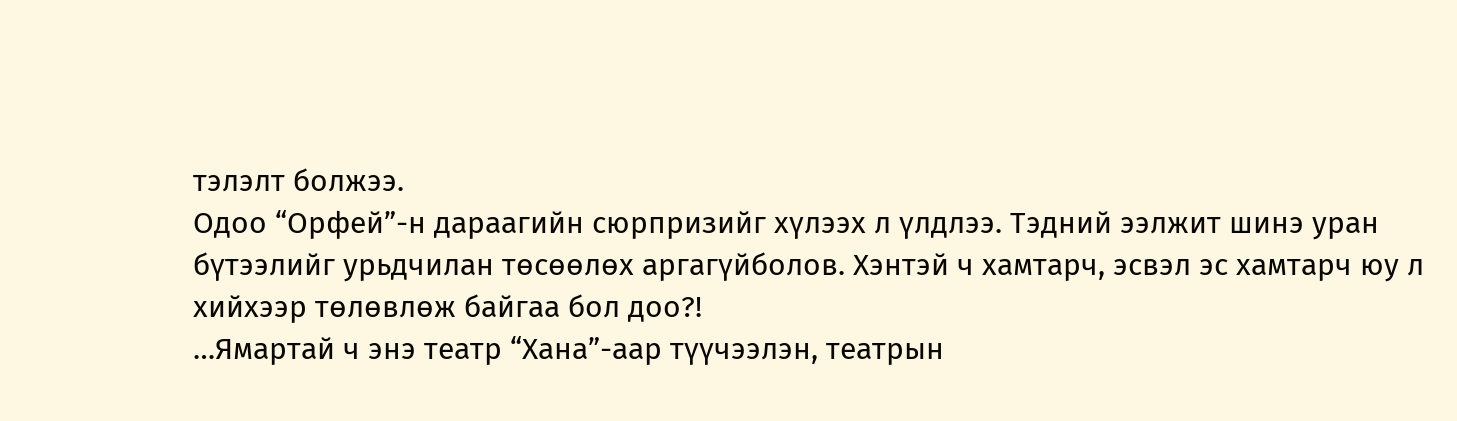тэлэлт болжээ.
Одоо “Орфей”-н дараагийн сюрпризийг хүлээх л үлдлээ. Тэдний ээлжит шинэ уран бүтээлийг урьдчилан төсөөлөх аргагүйболов. Хэнтэй ч хамтарч, эсвэл эс хамтарч юу л хийхээр төлөвлөж байгаа бол доо?!
…Ямартай ч энэ театр “Хана”-аар түүчээлэн, театрын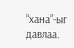“хана”-ыг давлаа.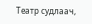Театр судлаач,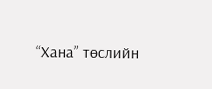“Хана” төслийн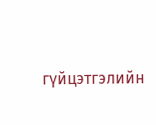гүйцэтгэлийн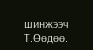шинжээч Т.Өөдөө.